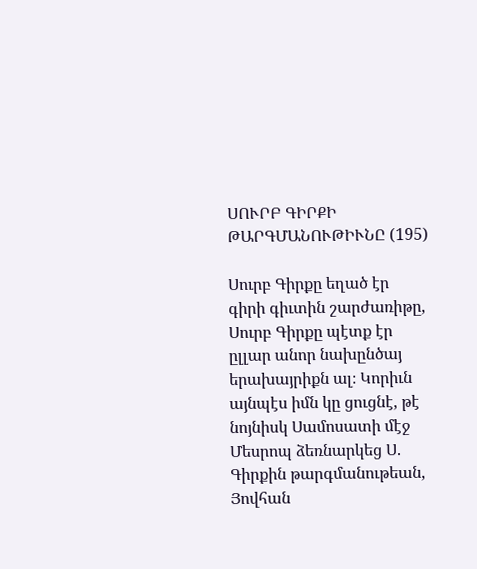ՍՈՒՐԲ ԳԻՐՔԻ ԹԱՐԳՄԱՆՈՒԹԻՒՆԸ (195)

Սուրբ Գիրքը եղած էր գիրի գիւտին շարժառիթը, Սուրբ Գիրքը պէտք էր ըլլար անոր նախընծայ երախայրիքն ալ։ Կորիւն այնպէս իմն կը ցուցնէ, թէ նոյնիսկ Սամոսատի մէջ Մեսրոպ ձեռնարկեց Ս. Գիրքին թարգմանութեան, Յովհան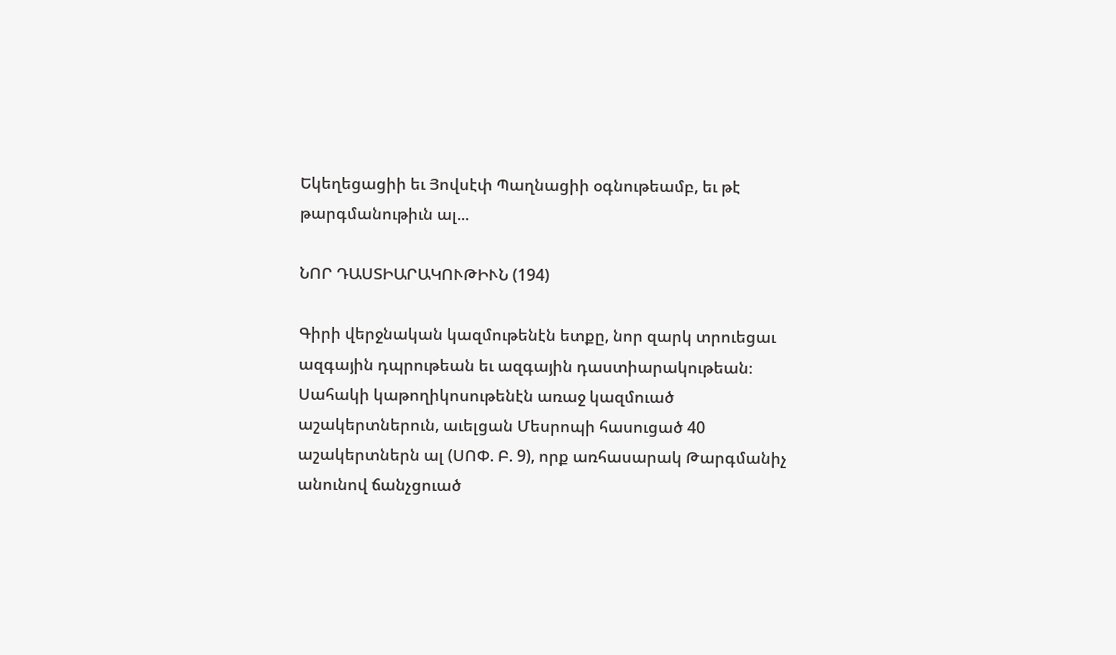Եկեղեցացիի եւ Յովսէփ Պաղնացիի օգնութեամբ, եւ թէ թարգմանութիւն ալ...

ՆՈՐ ԴԱՍՏԻԱՐԱԿՈՒԹԻՒՆ (194)

Գիրի վերջնական կազմութենէն ետքը, նոր զարկ տրուեցաւ ազգային դպրութեան եւ ազգային դաստիարակութեան։ Սահակի կաթողիկոսութենէն առաջ կազմուած աշակերտներուն, աւելցան Մեսրոպի հասուցած 40 աշակերտներն ալ (ՍՈՓ. Բ. 9), որք առհասարակ Թարգմանիչ անունով ճանչցուած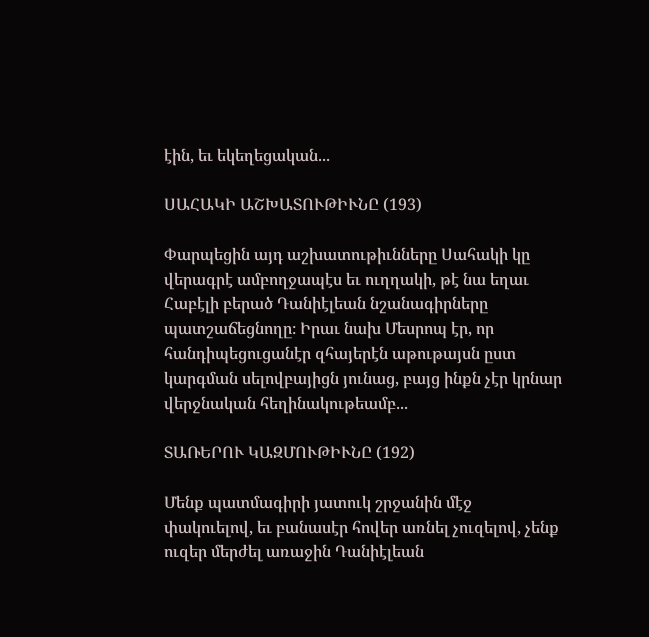էին, եւ եկեղեցական...

ՍԱՀԱԿԻ ԱՇԽԱՏՈՒԹԻՒՆԸ (193)

Փարպեցին այդ աշխատութիւնները Սահակի կը վերագրէ ամբողջապէս եւ ուղղակի, թէ նա եղաւ Հաբէլի բերած Դանիէլեան նշանագիրները պատշաճեցնողը։ Իրաւ նախ Մեսրոպ էր, որ հանդիպեցուցանէր զհայերէն աթութայսն ըստ կարգման սելովբայիցն յունաց, բայց ինքն չէր կրնար վերջնական հեղինակութեամբ...

ՏԱՌԵՐՈՒ ԿԱԶՄՈՒԹԻՒՆԸ (192)

Մենք պատմագիրի յատուկ շրջանին մէջ փակուելով, եւ բանասէր հովեր առնել չուզելով, չենք ուզեր մերժել առաջին Դանիէլեան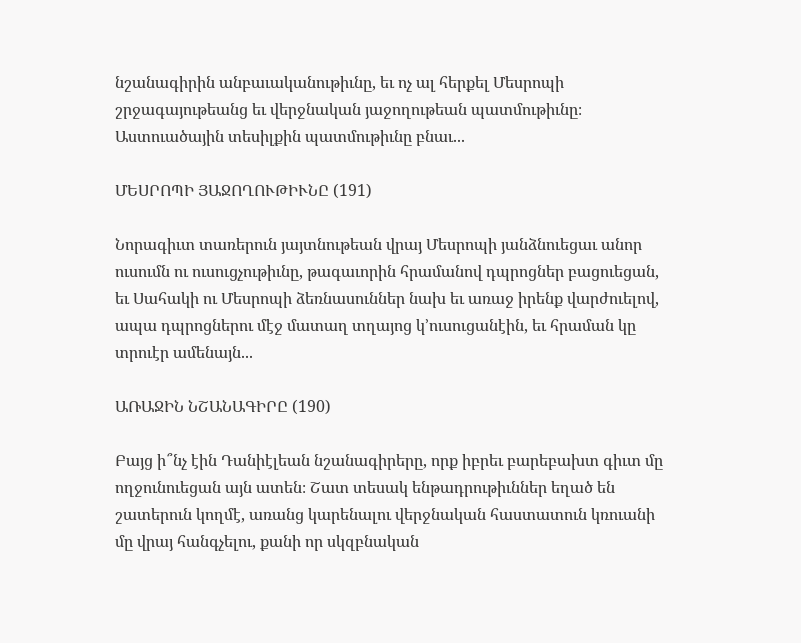նշանագիրին անբաւականութիւնը, եւ ոչ ալ հերքել Մեսրոպի շրջագայութեանց եւ վերջնական յաջողութեան պատմութիւնը։ Աստուածային տեսիլքին պատմութիւնը բնաւ...

ՄԵՍՐՈՊԻ ՅԱՋՈՂՈՒԹԻՒՆԸ (191)

Նորագիւտ տառերուն յայտնութեան վրայ Մեսրոպի յանձնուեցաւ անոր ուսումն ու ուսուցչութիւնը, թագաւորին հրամանով դպրոցներ բացուեցան, եւ Սահակի ու Մեսրոպի ձեռնասուններ նախ եւ առաջ իրենք վարժուելով, ապա դպրոցներու մէջ մատաղ տղայոց կ’ուսուցանէին, եւ հրաման կը տրուէր ամենայն...

ԱՌԱՋԻՆ ՆՇԱՆԱԳԻՐԸ (190)

Բայց ի՞նչ էին Դանիէլեան նշանագիրերը, որք իբրեւ բարեբախտ գիւտ մը ողջունուեցան այն ատեն։ Շատ տեսակ ենթադրութիւններ եղած են շատերուն կողմէ, առանց կարենալու վերջնական հաստատուն կռուանի մը վրայ հանգչելու, քանի որ սկզբնական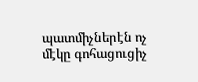պատմիչներէն ոչ մէկը գոհացուցիչ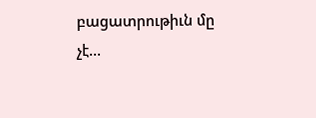բացատրութիւն մը չէ...